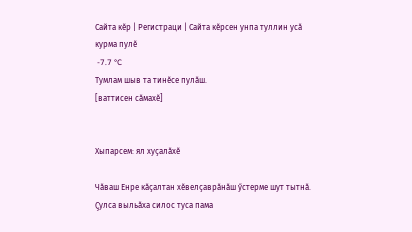Сайта кӗр | Регистраци | Сайта кӗрсен унпа туллин усӑ курма пулӗ
 -7.7 °C
Тумлам шыв та тинӗсе пулӑш.
[ваттисен сӑмахӗ]


Хыпарсем: ял хуҫалӑхӗ

Чӑваш Енре кӑҫалтан хӗвелҫаврӑнӑш ӳстерме шут тытнӑ. Ҫулса выльӑха силос туса пама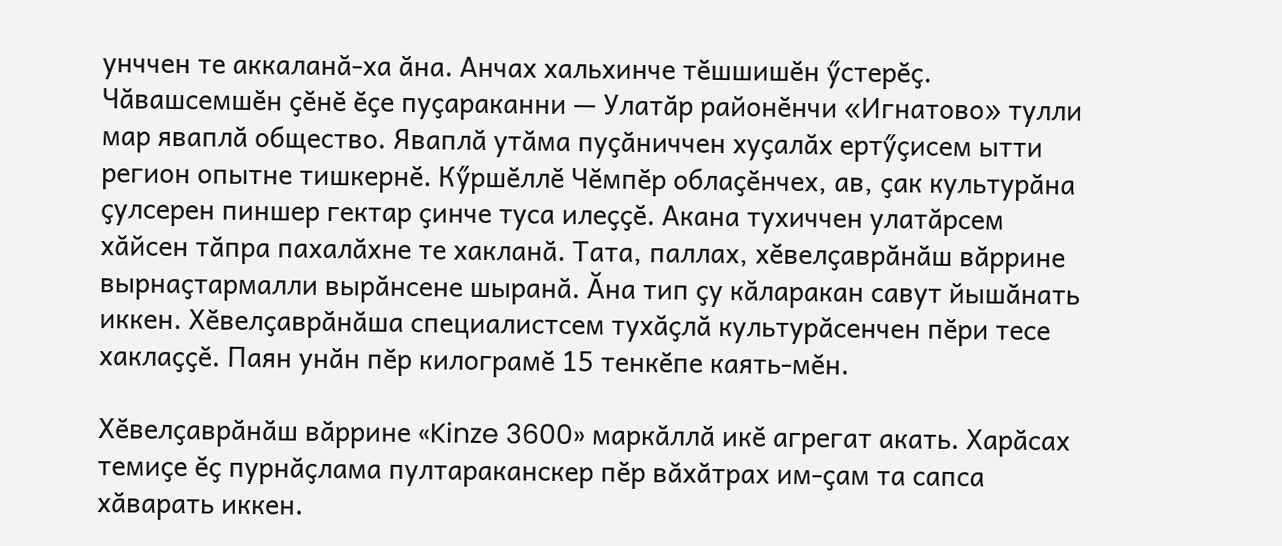унччен те аккаланӑ-ха ӑна. Анчах хальхинче тӗшшишӗн ӳстерӗҫ. Чӑвашсемшӗн ҫӗнӗ ӗҫе пуҫараканни — Улатӑр районӗнчи «Игнатово» тулли мар яваплӑ общество. Яваплӑ утӑма пуҫӑниччен хуҫалӑх ертӳҫисем ытти регион опытне тишкернӗ. Кӳршӗллӗ Чӗмпӗр облаҫӗнчех, ав, ҫак культурӑна ҫулсерен пиншер гектар ҫинче туса илеҫҫӗ. Акана тухиччен улатӑрсем хӑйсен тӑпра пахалӑхне те хакланӑ. Тата, паллах, хӗвелҫаврӑнӑш вӑррине вырнаҫтармалли вырӑнсене шыранӑ. Ӑна тип ҫу кӑларакан савут йышӑнать иккен. Хӗвелҫаврӑнӑша специалистсем тухӑҫлӑ культурӑсенчен пӗри тесе хаклаҫҫӗ. Паян унӑн пӗр килограмӗ 15 тенкӗпе каять-мӗн.

Хӗвелҫаврӑнӑш вӑррине «Kinze 3600» маркӑллӑ икӗ агрегат акать. Харӑсах темиҫе ӗҫ пурнӑҫлама пултараканскер пӗр вӑхӑтрах им-ҫам та сапса хӑварать иккен.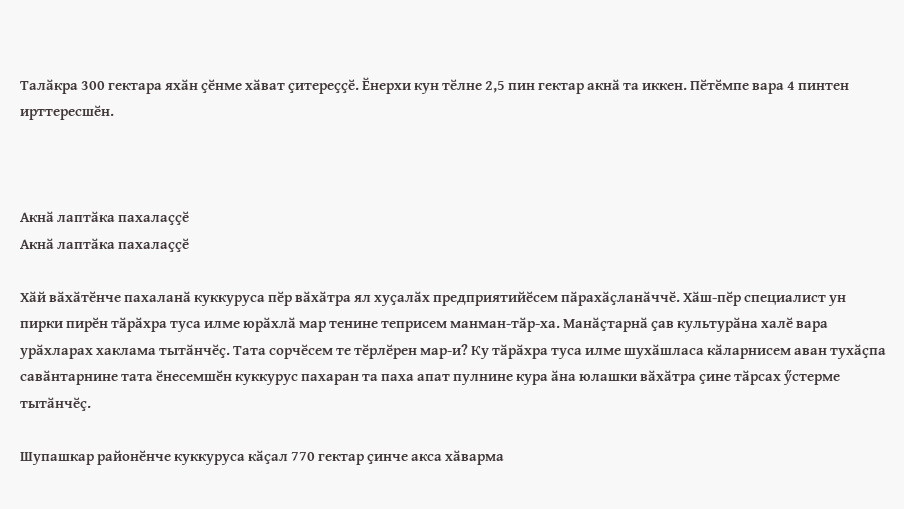Талӑкра 300 гектара яхӑн ҫӗнме хӑват ҫитереҫҫӗ. Ӗнерхи кун тӗлне 2,5 пин гектар акнӑ та иккен. Пӗтӗмпе вара 4 пинтен ирттересшӗн.



Акнӑ лаптӑка пахалаҫҫӗ
Акнӑ лаптӑка пахалаҫҫӗ

Хӑй вӑхӑтӗнче пахаланӑ куккуруса пӗр вӑхӑтра ял хуҫалӑх предприятийӗсем пӑрахӑҫланӑччӗ. Хӑш-пӗр специалист ун пирки пирӗн тӑрӑхра туса илме юрӑхлӑ мар тенине теприсем манман-тӑр-ха. Манӑҫтарнӑ ҫав культурӑна халӗ вара урӑхларах хаклама тытӑнчӗҫ. Тата сорчӗсем те тӗрлӗрен мар-и? Ку тӑрӑхра туса илме шухӑшласа кӑларнисем аван тухӑҫпа савӑнтарнине тата ӗнесемшӗн куккурус пахаран та паха апат пулнине кура ӑна юлашки вӑхӑтра ҫине тӑрсах ӳстерме тытӑнчӗҫ.

Шупашкар районӗнче куккуруса кӑҫал 770 гектар ҫинче акса хӑварма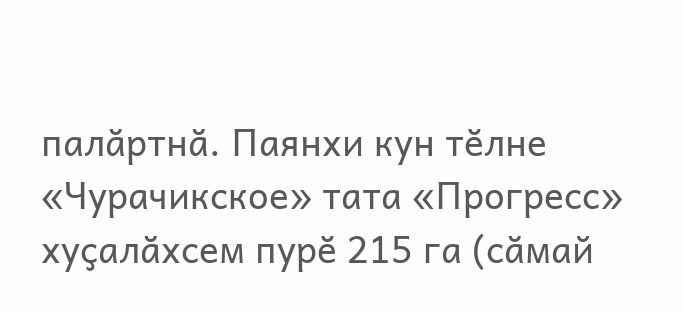палӑртнӑ. Паянхи кун тӗлне «Чурачикское» тата «Прогресс» хуҫалӑхсем пурӗ 215 га (сӑмай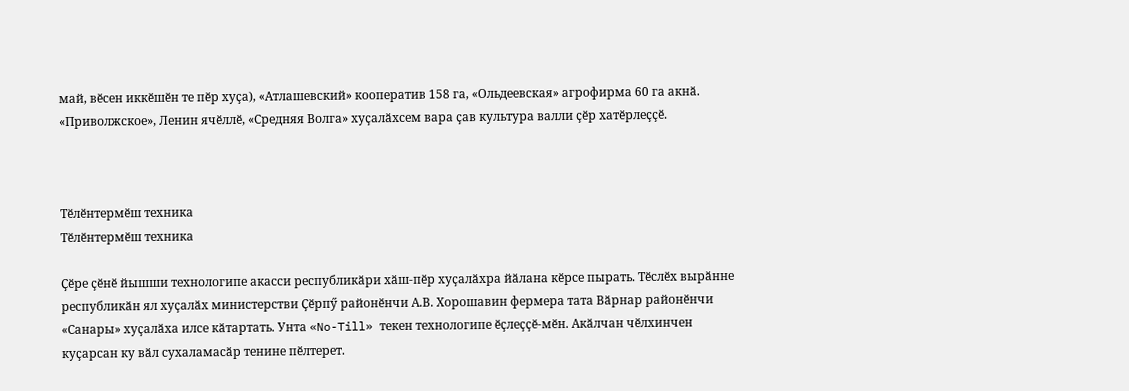май, вӗсен иккӗшӗн те пӗр хуҫа), «Атлашевский» кооператив 158 га, «Ольдеевская» агрофирма 60 га акнӑ. «Приволжское», Ленин ячӗллӗ, «Средняя Волга» хуҫалӑхсем вара ҫав культура валли ҫӗр хатӗрлеҫҫӗ.



Тӗлӗнтермӗш техника
Тӗлӗнтермӗш техника

Ҫӗре ҫӗнӗ йышши технологипе акасси республикӑри хӑш-пӗр хуҫалӑхра йӑлана кӗрсе пырать. Тӗслӗх вырӑнне республикӑн ял хуҫалӑх министерстви Ҫӗрпӳ районӗнчи А.В. Хорошавин фермера тата Вӑрнар районӗнчи «Санары» хуҫалӑха илсе кӑтартать. Унта «No-Till» текен технологипе ӗҫлеҫҫӗ-мӗн. Акӑлчан чӗлхинчен куҫарсан ку вӑл сухаламасӑр тенине пӗлтерет.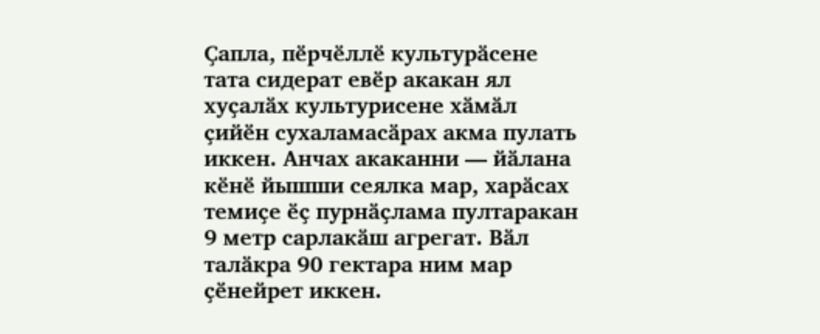Ҫапла, пӗрчӗллӗ культурӑсене тата сидерат евӗр акакан ял хуҫалӑх культурисене хӑмӑл ҫийӗн сухаламасӑрах акма пулать иккен. Анчах акаканни — йӑлана кӗнӗ йышши сеялка мар, харӑсах темиҫе ӗҫ пурнӑҫлама пултаракан 9 метр сарлакӑш агрегат. Вӑл талӑкра 90 гектара ним мар ҫӗнейрет иккен.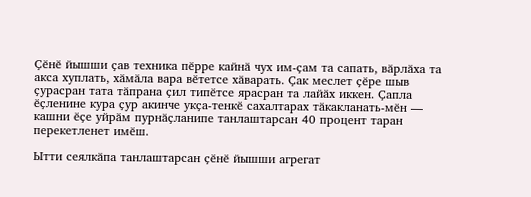Ҫӗнӗ йышши ҫав техника пӗрре кайнӑ чух им-ҫам та сапать, вӑрлӑха та акса хуплать, хӑмӑла вара вӗтетсе хӑварать. Ҫак меслет ҫӗре шыв ҫурасран тата тӑпрана ҫил типӗтсе ярасран та лайӑх иккен. Ҫапла ӗҫленине кура ҫур акинче укҫа-тенкӗ сахалтарах тӑкакланать-мӗн — кашни ӗҫе уйрӑм пурнӑҫланипе танлаштарсан 40 процент таран перекетленет имӗш.

Ытти сеялкӑпа танлаштарсан ҫӗнӗ йышши агрегат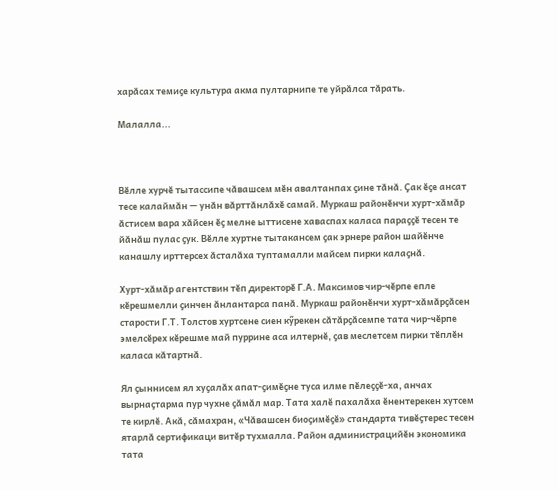харӑсах темиҫе культура акма пултарнипе те уйрӑлса тӑрать.

Малалла...



Вӗлле хурчӗ тытассипе чӑвашсем мӗн авалтанпах ҫине тӑнӑ. Ҫак ӗҫе ансат тесе калаймӑн — унӑн вӑрттӑнлӑхӗ самай. Муркаш районӗнчи хурт-хӑмӑр ӑстисем вара хӑйсен ӗҫ мелне ыттисене хаваспах каласа параҫҫӗ тесен те йӑнӑш пулас ҫук. Вӗлле хуртне тытакансем ҫак эрнере район шайӗнче канашлу ирттерсех ӑсталӑха туптамалли майсем пирки калаҫнӑ.

Хурт-хӑмӑр агентствин тӗп директорӗ Г.А. Максимов чир-чӗрпе епле кӗрешмелли ҫинчен ӑнлантарса панӑ. Муркаш районӗнчи хурт-хӑмӑрҫӑсен старости Г.Т. Толстов хуртсене сиен кӳрекен сӑтӑрҫӑсемпе тата чир-чӗрпе эмелсӗрех кӗрешме май пуррине аса илтернӗ, ҫав меслетсем пирки тӗплӗн каласа кӑтартнӑ.

Ял ҫыннисем ял хуҫалӑх апат-ҫимӗҫне туса илме пӗлеҫҫӗ-ха, анчах вырнаҫтарма пур чухне ҫӑмӑл мар. Тата халӗ пахалӑха ӗнентерекен хутсем те кирлӗ. Акӑ, сӑмахран, «Чӑвашсен биоҫимӗҫӗ» стандарта тивӗҫтерес тесен ятарлӑ сертификаци витӗр тухмалла. Район администрацийӗн экономика тата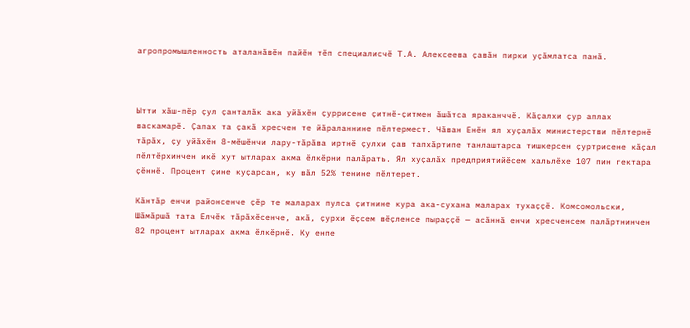агропромышленность аталанӑвӗн пайӗн тӗп специалисчӗ Т.А. Алексеева ҫавӑн пирки уҫӑмлатса панӑ.



Ытти хӑш-пӗр ҫул ҫанталӑк ака уйӑхӗн ҫуррисене ҫитнӗ-ҫитмен ӑшӑтса яраканччӗ. Кӑҫалхи ҫур аплах васкамарӗ. Ҫапах та ҫакӑ хресчен те йӑраланнине пӗлтермест. Чӑван Енӗн ял хуҫалӑх министерстви пӗлтернӗ тӑрӑх, ҫу уйӑхӗн 8-мӗшӗнчи лару-тӑрӑва иртнӗ ҫулхи ҫав тапхӑртипе танлаштарса тишкерсен ҫуртрисене кӑҫал пӗлтӗрхинчен икӗ хут ытларах акма ӗлкӗрни палӑрать. Ял хуҫалӑх предприятийӗсем хальлӗхе 107 пин гектара ҫӗннӗ. Процент ҫине куҫарсан, ку вӑл 52% тенине пӗлтерет.

Кӑнтӑр енчи районсенче ҫӗр те маларах пулса ҫитнине кура ака-сухана маларах тухаҫҫӗ. Комсомольски, Шӑмӑршӑ тата Елчӗк тӑрӑхӗсенче, акӑ, ҫурхи ӗҫсем вӗҫленсе пыраҫҫӗ — асӑннӑ енчи хресченсем палӑртнинчен 82 процент ытларах акма ӗлкӗрнӗ. Ку енпе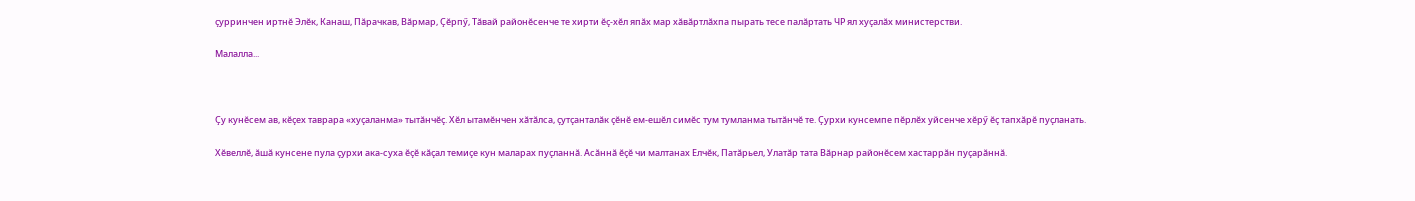ҫурринчен иртнӗ Элӗк, Канаш, Пӑрачкав, Вӑрмар, Ҫӗрпӳ, Тӑвай районӗсенче те хирти ӗҫ-хӗл япӑх мар хӑвӑртлӑхпа пырать тесе палӑртать ЧР ял хуҫалӑх министерстви.

Малалла...



Ҫу кунӗсем ав, кӗҫех таврара «хуҫаланма» тытӑнчӗҫ. Хӗл ытамӗнчен хӑтӑлса, ҫутҫанталӑк ҫӗнӗ ем-ешӗл симӗс тум тумланма тытӑнчӗ те. Ҫурхи кунсемпе пӗрлӗх уйсенче хӗрӳ ӗҫ тапхӑрӗ пуҫланать.

Хӗвеллӗ, ӑшӑ кунсене пула ҫурхи ака-суха ӗҫӗ кӑҫал темиҫе кун маларах пуҫланнӑ. Асӑннӑ ӗҫӗ чи малтанах Елчӗк, Патӑрьел, Улатӑр тата Вӑрнар районӗсем хастаррӑн пуҫарӑннӑ.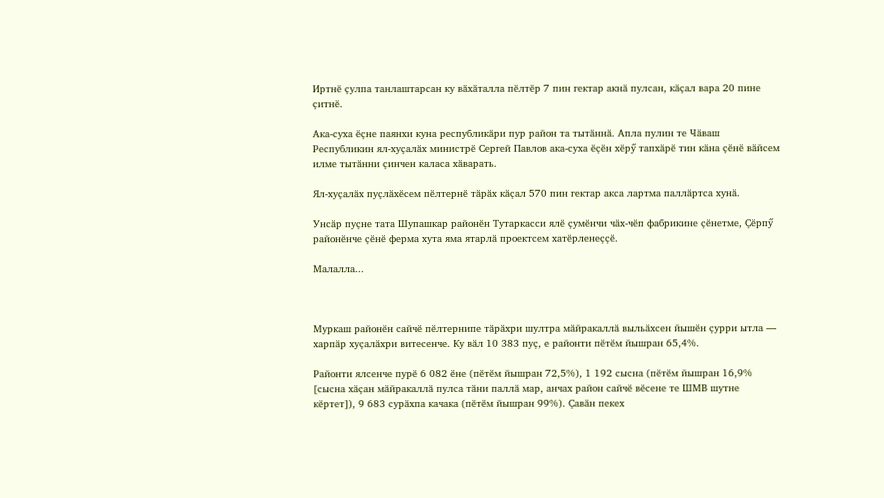Иртнӗ ҫулпа танлаштарсан ку вӑхӑталла пӗлтӗр 7 пин гектар акнӑ пулсан, кӑҫал вара 20 пине ҫитнӗ.

Ака-суха ӗҫне паянхи куна республикӑри пур район та тытӑннӑ. Апла пулин те Чӑваш Республикин ял-хуҫалӑх министрӗ Сергей Павлов ака-суха ӗҫӗн хӗрӳ тапхӑрӗ тин кӑна ҫӗнӗ вӑйсем илме тытӑнни ҫинчен каласа хӑварать.

Ял-хуҫалӑх пуҫлӑхӗсем пӗлтернӗ тӑрӑх кӑҫал 570 пин гектар акса лартма паллӑртса хунӑ.

Унсӑр пуҫне тата Шупашкар районӗн Тутаркасси ялӗ ҫумӗнчи чӑх-чӗп фабрикине ҫӗнетме, Ҫӗрпӳ районӗнче ҫӗнӗ ферма хута яма ятарлӑ проектсем хатӗрленеҫҫӗ.

Малалла...



Муркаш районӗн сайчӗ пӗлтернипе тӑрӑхри шултра мӑйракаллӑ выльӑхсен йышӗн ҫурри ытла — харпӑр хуҫалӑхри витесенче. Ку вӑл 10 383 пуҫ, е районти пӗтӗм йышран 65,4%.

Районти ялсенче пурӗ 6 082 ӗне (пӗтӗм йышран 72,5%), 1 192 сысна (пӗтӗм йышран 16,9% [сысна хӑҫан мӑйракаллӑ пулса тӑни паллӑ мар, анчах район сайчӗ вӗсене те ШМВ шутне кӗртет]), 9 683 сурӑхпа качака (пӗтӗм йышран 99%). Ҫавӑн пекех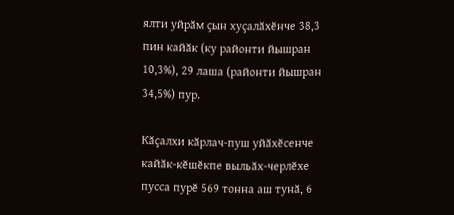ялти уйрӑм ҫын хуҫалӑхӗнче 38,3 пин кайӑк (ку районти йышран 10,3%), 29 лаша (районти йышран 34,5%) пур.

Кӑҫалхи кӑрлач-пуш уйӑхӗсенче кайӑк-кӗшӗкпе выльӑх-черлӗхе пусса пурӗ 569 тонна аш тунӑ, 6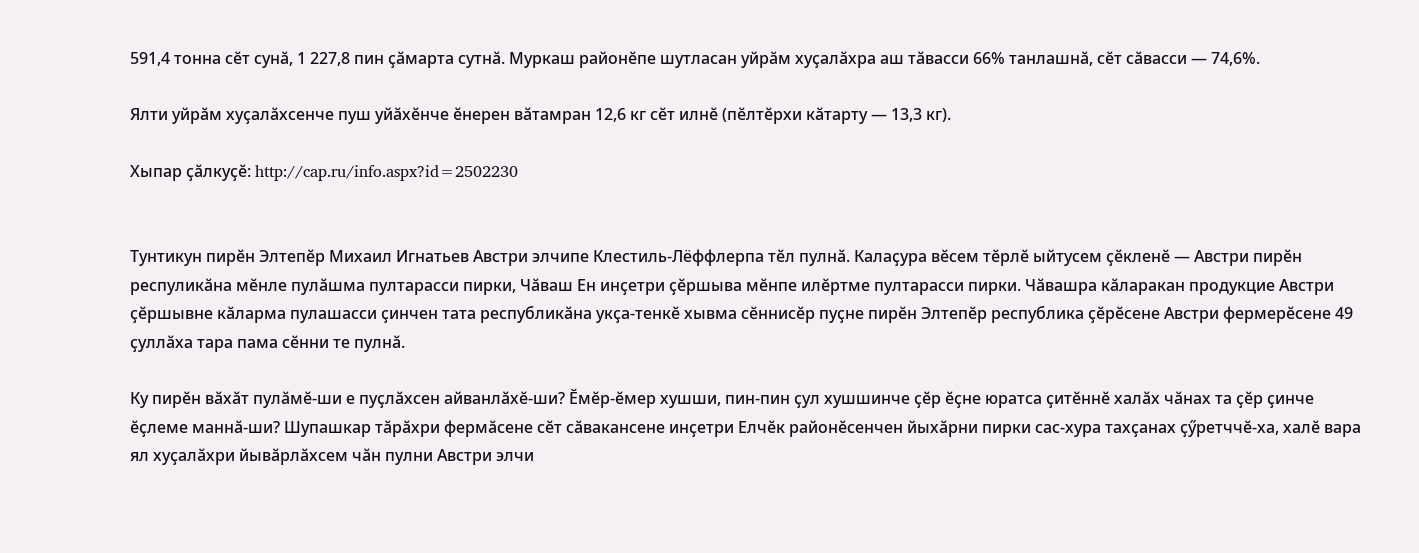591,4 тонна сӗт сунӑ, 1 227,8 пин ҫӑмарта сутнӑ. Муркаш районӗпе шутласан уйрӑм хуҫалӑхра аш тӑвасси 66% танлашнӑ, сӗт сӑвасси — 74,6%.

Ялти уйрӑм хуҫалӑхсенче пуш уйӑхӗнче ӗнерен вӑтамран 12,6 кг сӗт илнӗ (пӗлтӗрхи кӑтарту — 13,3 кг).

Хыпар ҫӑлкуҫӗ: http://cap.ru/info.aspx?id=2502230


Тунтикун пирӗн Элтепӗр Михаил Игнатьев Австри элчипе Клестиль-Лёффлерпа тӗл пулнӑ. Калаҫура вӗсем тӗрлӗ ыйтусем ҫӗкленӗ — Австри пирӗн респуликӑна мӗнле пулӑшма пултарасси пирки, Чӑваш Ен инҫетри ҫӗршыва мӗнпе илӗртме пултарасси пирки. Чӑвашра кӑларакан продукцие Австри ҫӗршывне кӑларма пулашасси ҫинчен тата республикӑна укҫа-тенкӗ хывма сӗннисӗр пуҫне пирӗн Элтепӗр республика ҫӗрӗсене Австри фермерӗсене 49 ҫуллӑха тара пама сӗнни те пулнӑ.

Ку пирӗн вӑхӑт пулӑмӗ-ши е пуҫлӑхсен айванлӑхӗ-ши? Ӗмӗр-ӗмер хушши, пин-пин ҫул хушшинче ҫӗр ӗҫне юратса ҫитӗннӗ халӑх чӑнах та ҫӗр ҫинче ӗҫлеме маннӑ-ши? Шупашкар тӑрӑхри фермӑсене сӗт сӑвакансене инҫетри Елчӗк районӗсенчен йыхӑрни пирки сас-хура тахҫанах ҫӳретччӗ-ха, халӗ вара ял хуҫалӑхри йывӑрлӑхсем чӑн пулни Австри элчи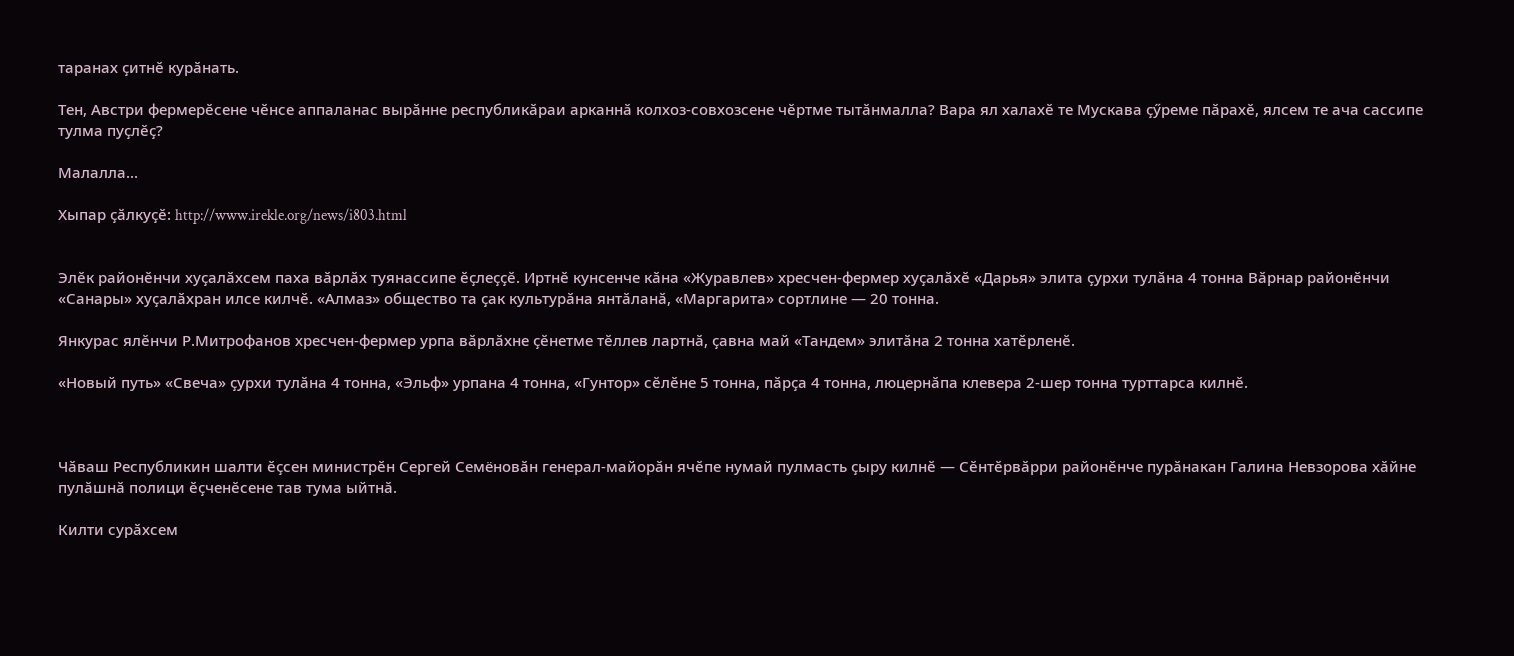таранах ҫитнӗ курӑнать.

Тен, Австри фермерӗсене чӗнсе аппаланас вырӑнне республикӑраи арканнӑ колхоз-совхозсене чӗртме тытӑнмалла? Вара ял халахӗ те Мускава ҫӳреме пӑрахӗ, ялсем те ача сассипе тулма пуҫлӗҫ?

Малалла...

Хыпар ҫӑлкуҫӗ: http://www.irekle.org/news/i803.html


Элӗк районӗнчи хуҫалӑхсем паха вӑрлӑх туянассипе ӗҫлеҫҫӗ. Иртнӗ кунсенче кӑна «Журавлев» хресчен-фермер хуҫалӑхӗ «Дарья» элита ҫурхи тулӑна 4 тонна Вӑрнар районӗнчи «Санары» хуҫалӑхран илсе килчӗ. «Алмаз» общество та ҫак культурӑна янтӑланӑ, «Маргарита» сортлине — 20 тонна.

Янкурас ялӗнчи Р.Митрофанов хресчен-фермер урпа вӑрлӑхне ҫӗнетме тӗллев лартнӑ, ҫавна май «Тандем» элитӑна 2 тонна хатӗрленӗ.

«Новый путь» «Свеча» ҫурхи тулӑна 4 тонна, «Эльф» урпана 4 тонна, «Гунтор» сӗлӗне 5 тонна, пӑрҫа 4 тонна, люцернӑпа клевера 2-шер тонна турттарса килнӗ.



Чӑваш Республикин шалти ӗҫсен министрӗн Сергей Семёновӑн генерал-майорӑн ячӗпе нумай пулмасть ҫыру килнӗ — Сӗнтӗрвӑрри районӗнче пурӑнакан Галина Невзорова хӑйне пулӑшнӑ полици ӗҫченӗсене тав тума ыйтнӑ.

Килти сурӑхсем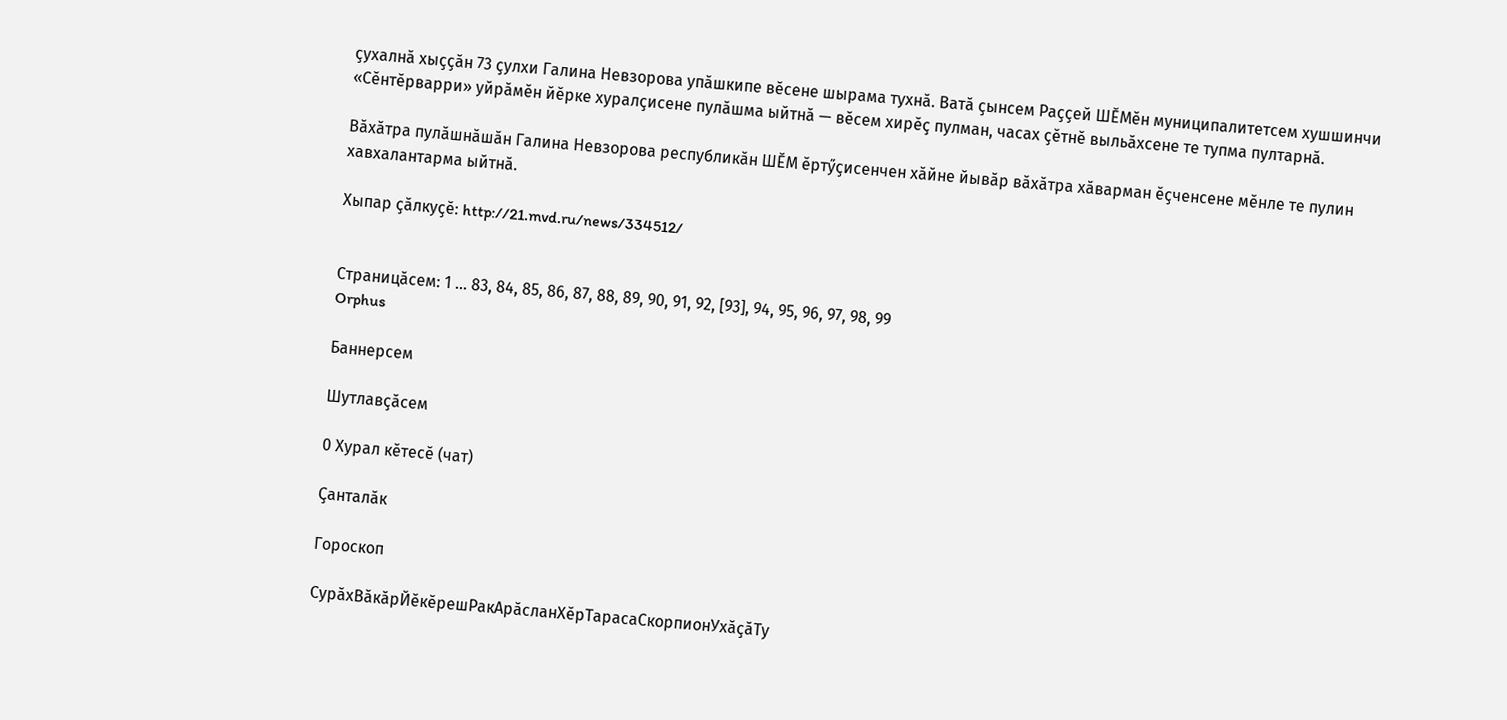ҫухалнӑ хыҫҫӑн 73 ҫулхи Галина Невзорова упӑшкипе вӗсене шырама тухнӑ. Ватӑ ҫынсем Раҫҫей ШӖМӗн муниципалитетсем хушшинчи «Сӗнтӗрварри» уйрӑмӗн йӗрке хуралҫисене пулӑшма ыйтнӑ — вӗсем хирӗҫ пулман, часах ҫӗтнӗ выльӑхсене те тупма пултарнӑ.

Вӑхӑтра пулӑшнӑшӑн Галина Невзорова республикӑн ШӖМ ӗртӳҫисенчен хӑйне йывӑр вӑхӑтра хӑварман ӗҫченсене мӗнле те пулин хавхалантарма ыйтнӑ.

Хыпар ҫӑлкуҫӗ: http://21.mvd.ru/news/334512/


Страницӑсем: 1 ... 83, 84, 85, 86, 87, 88, 89, 90, 91, 92, [93], 94, 95, 96, 97, 98, 99
Orphus

Баннерсем

Шутлавҫӑсем

0 Хурал кӗтесӗ (чат)

Ҫанталӑк

Гороскоп

СурӑхВӑкӑрЙӗкӗрешРакАрӑсланХӗрТарасаСкорпионУхӑҫӑТу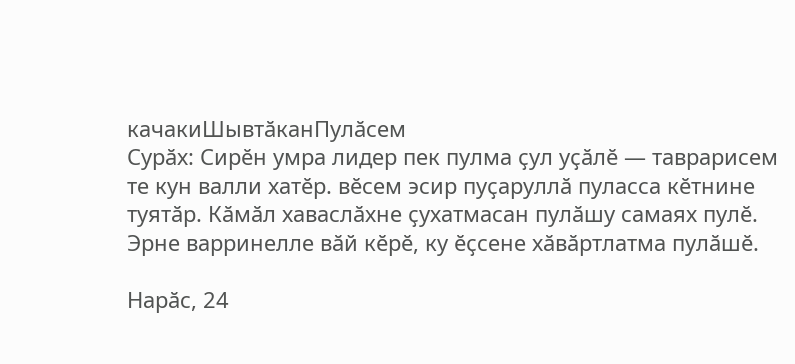качакиШывтӑканПулӑсем
Сурӑх: Сирӗн умра лидер пек пулма ҫул уҫӑлӗ — таврарисем те кун валли хатӗр. вӗсем эсир пуҫаруллӑ пуласса кӗтнине туятӑр. Кӑмӑл хаваслӑхне ҫухатмасан пулӑшу самаях пулӗ. Эрне варринелле вӑй кӗрӗ, ку ӗҫсене хӑвӑртлатма пулӑшӗ.

Нарӑс, 24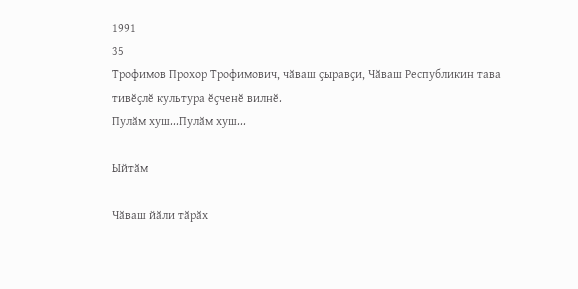1991
35
Трофимов Прохор Трофимович, чӑваш ҫыравҫи, Чӑваш Республикин тава тивӗҫлӗ культура ӗҫченӗ вилнӗ.
Пулӑм хуш...Пулӑм хуш...

Ыйтӑм

Чӑваш йӑли тӑрӑх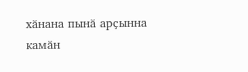хӑнана пынӑ арҫынна камӑн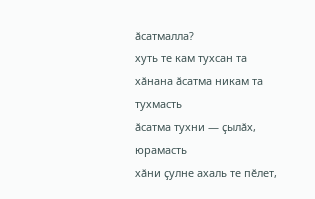ӑсатмалла?
хуть те кам тухсан та
хӑнана ӑсатма никам та тухмасть
ӑсатма тухни — ҫылӑх, юрамасть
хӑни ҫулне ахаль те пӗлет,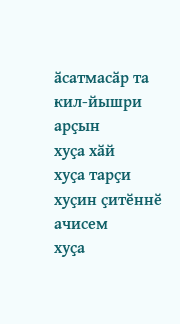ӑсатмасӑр та
кил-йышри арҫын
хуҫа хӑй
хуҫа тарҫи
хуҫин ҫитӗннӗ ачисем
хуҫа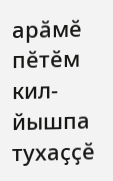арӑмӗ
пӗтӗм кил-йышпа тухаҫҫӗ